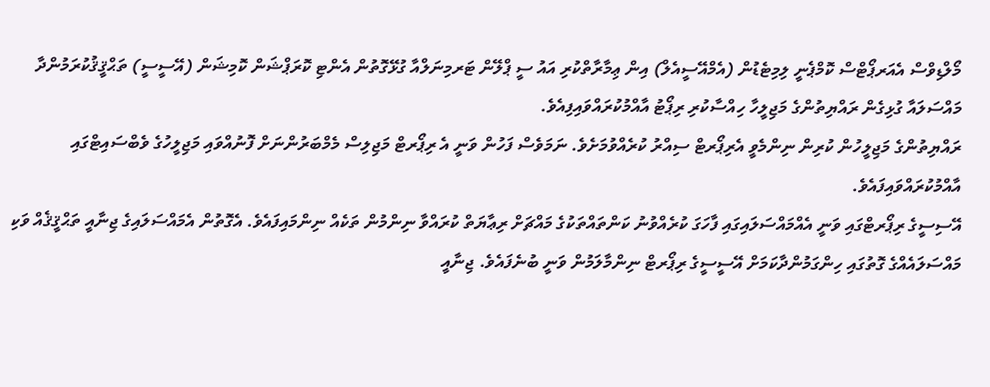މޯލްޑިވްސް އެއަރޕޯޓްސް ކޮމްޕެނީ ލިމިޓެޑުން (އެމްއޭސީއެލް) އިން ޢިމާރާތްކުރި އައު ސީ ޕްލޭން ޓަރމިނަލްއާ ގުޅޭގޮތުން އެންޓި ކޮރަޕްޝަން ކޮމިޝަން (އޭސީސީ) ތަޙްޤީޤުކުރަމުންދާ މައްސަލައާ ގުޅިގެން ރައްޔިތުންގެ މަޖިލީހާ ހިއްސާކުރި ރިޕޯޓު އާއްމުކުރައްވައިފިއެވެ.
ރައްޔިތުންގެ މަޖިލީހުން ކުރިން ނިންމެވީ އެރިޕޯރޓް ސިއްރު ކުރެއްވުމަށެވެ. ނަމަވެސް ފަހުން ވަނީ އެ ރިޕޯރޓް މަޖިލިސް މެމްބަރުންނަށް ފޮނުއްވައި މަޖިލީހުގެ ވެބްސައިޓްގައި އާއްމުކުރައްވައިފައެވެ.
އޭސިސީގެ ރިޕޯރޓްގައި ވަނީ އެއްމައްސަލައިގައި ފާހަގަ ކުރެއްވުނު ކަންތައްތަކުގެ މައްޗަށް ރިޢާޔަތް ކުރައްވާ ނިންމުން ތަކެއް ނިންމައިފައެވެ. އެގޮތުން އެމައްސަލައިގެ ޖިނާއީ ތަޙްޤީޤެއް ވަކި މައްސަލައެއްގެ ގޮތުގައި ހިންގަމުންދާކަމަށް އޭސީސީގެ ރިޕޯރޓް ނިންމާލަމުން ވަނީ ބުނެފައެވެ. ޖިނާއީ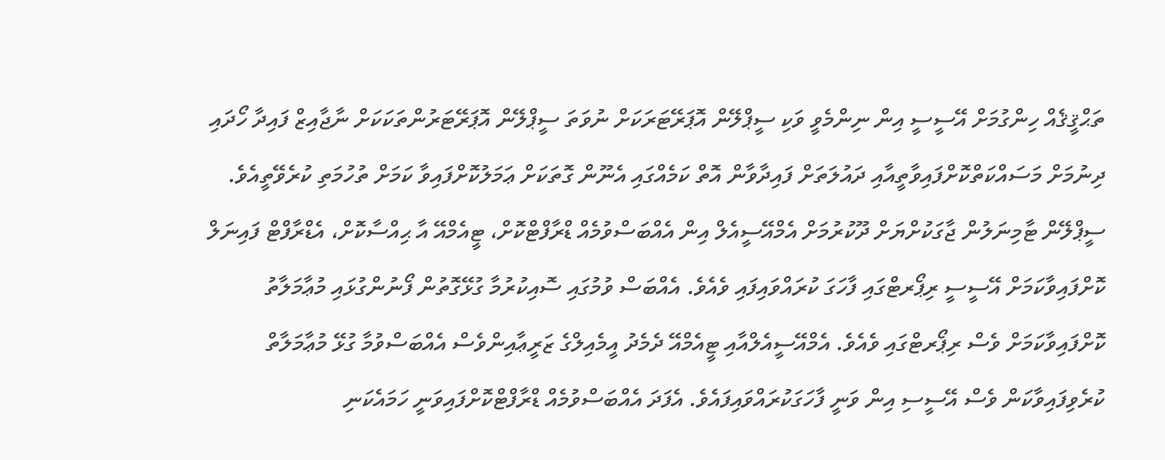ތަޙްޤީޤެއް ހިންގުމަށް އޭސީސީ އިން ނިންމެވީ ވަކި ސީޕްލޭން އޮޕަރޭޓަރަކަށް ނުވަތަ ސީޕްލޭން އޮޕަރޭޓަރުންތަކަކަށް ނާޖާއިޒް ފައިދާ ހޯދައި ދިނުމަށް މަސައްކަތްކޮށްފައިވާތީއާއި ދައުލަތަށް ފައިދާވާން އޮތް ކަމެއްގައި އެނޫން ގޮތަކަށް ޢަމަލުކޮށްފައިވާ ކަމަށް ތުހުމަތި ކުރެވޭތީއެވެ.
ސީޕްލޭން ޓާމިނަލުން ޖާގަކުށްޔަށް ދޫކުރުމަށް އެމްއޭސީއެލް އިން އެއްބަސްވުމެއް ޑްރާފްޓްކޮށް، ޓީއެމްއޭ އާ ޙިއްސާކޮށް، އެޑްރާފްޓް ފައިނަލް ކޮށްފައިވާކަމަށް އޭސީސީ ރިޕޯރޓްގައި ފާހަގަ ކުރައްވައިފައި ވެއެވެ. އެއްބަސް ވުމުގައި ސޮއިކުރުމާ ގުޅޭގޮތުން ފޯނުންގުޅައި މުޢާމަލާތު ކޮށްފައިވާކަމަށް ވެސް ރިޕޯރޓްގައި ވެއެވެ. އެމްއޭސީއެލްއާއި ޓީއެމްއޭ ދެމެދު އީމެއިލްގެ ޒަރީޢާއިންވެސް އެއްބަސްވުމާ ގުޅޭ މުޢާމަލާތް ކުރެވިފައިވާކަން ވެސް އޭސީސި އިން ވަނީ ފާހަގަކުރައްވައިފައެވެ. އެފަދަ އެއްބަސްވުމެއް ޑްރާފްޓްކޮށްފައިވަނީ ހަމައެކަނި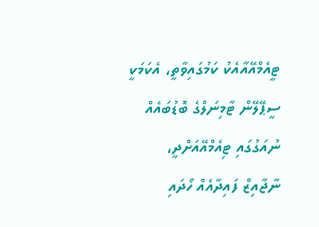ޓީއެމްއޭއާއެކު ކަމުގައިވާތީ، އެކަމަކީ ސީޕޭލޭން ޓާމިނަލްގެ ބޮޑުބައެއް ނުއަގުގައި ޓިއެމްއޭއަށްދީ، ނާޖާއިޒް ފައިދާއެއް ހޯދައި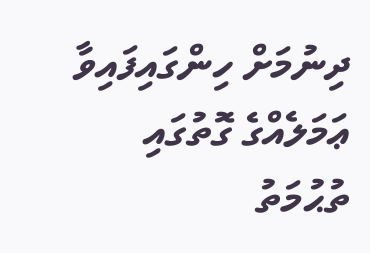ދިނުމަށް ހިންގައިފައިވާ ޢަމަލެއްގެ ގޮތުގައި ތުޙުމަތު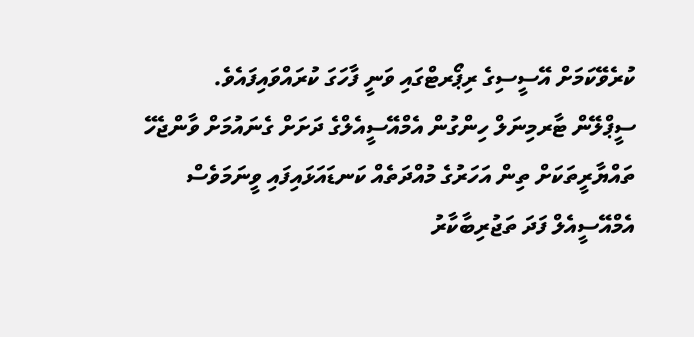ކުރެވޭކަމަށް އޭސީސިގެ ރިޕޯރޓްގައި ވަނީ ފާހަގަ ކުރައްވައިފައެވެ.
ސީޕްލޭން ޓާރމިނަލް ހިންގުން އެމްއޭސީއެލްގެ ދަށަށް ގެނައުމަށް ވާންޖެހޭ ތައްޔާރީތަކަށް ތިން އަހަރުގެ މުއްދަތެއް ކަނޑައަޅައިފައި ވީނަމަވެސް އެމްއޭސީއެލް ފަދަ ތަޖުރިބާކާރު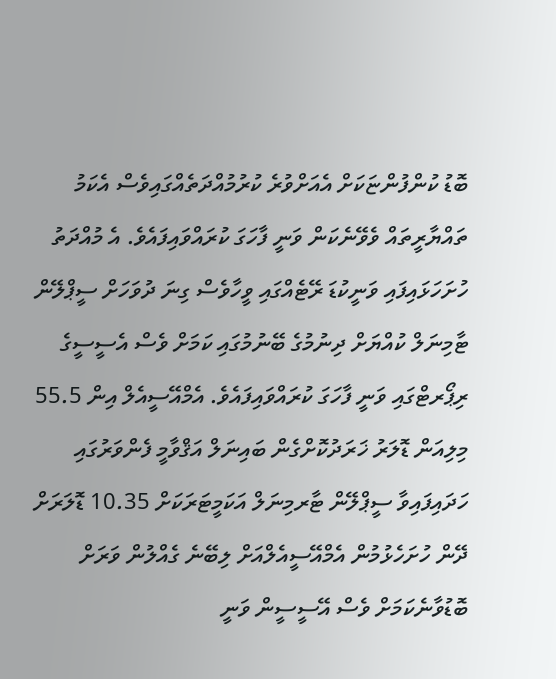ބޮޑު ކުންފުންޏަކަށް އެއަށްވުރެ ކުރުމުއްދަތެއްގައިވެސް އެކަމު ތައްޔާރީތައް ވެވޭނެކަން ވަނީ ފާހަގަ ކުރައްވައިފައެވެ. އެ މުއްދަތު ހުށަހަޅައިފައި ވަނީކުޑަ ރޭޓެއްގައި ވީހާވެސް ގިނަ ދުވަހަށް ސީޕްލޭން ޓާމިނަލް ކުއްޔަށް ދިނުމުގެ ބޭނުމުގައި ކަމަށް ވެސް އެސީސީގެ ރިޕޯރޓްގައި ވަނީ ފާހަގަ ކުރައްވައިފައެވެ. އެމްއޭސީއެލް އިން 55.5 މިލިއަން ޑޮލަރު ޚަރަދުކޮށްގެން ބައިނަލް އަޤްވާމީ ފެންވަރުގައި ހަދައިފައިވާ ސީޕްލޭން ޓާރމިނަލް އަކަމީޓަރަކަށް 10.35 ޑޮލަރަށް ދޭން ހުށަހެޅުމުން އެމްއޭސީއެލްއަށް ލިބޭނެ ގެއްލުން ވަރަށް ބޮޑުވާނެކަމަށް ވެސް އޭސީސީން ވަނީ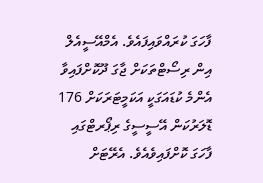ފާހަގަ ކުރައްވައިފައެވެ. އެމްއޭސީއެލް އިން ރިސޯޓްތަކަށް ޖާގަ ދޫކޮށްފައިވާ އެންމެ ކުޑައަގަކީ އަކަމީޓަރަކަށް 176 ޑޮލަރުކަން އޭސީސީގެ ރިޕޯރޓްގައި ފާހަގަ ކޮށްފައިވެއެވެ. އެރޭޓަށް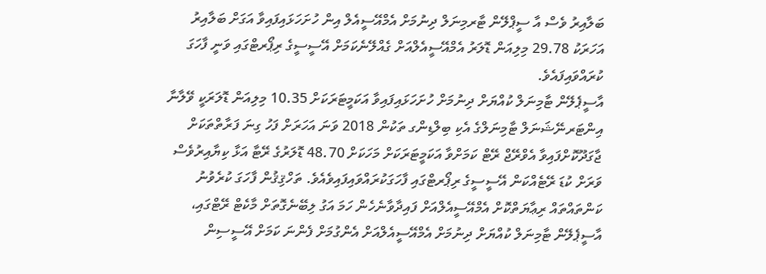ބަލާއިރު ވެސް އާ ސީޕްލޭން ޓާރމިނަލް ދިނުމަށް އެމްއޭސީއެލް އިން ހުށަހަޅައިފައިވާ އަގަށް ބަލާއިރު އަހަރަކު 29.78 މިލިއަން ޑޮލަރު އެމްއޭސީއެލްއަށް ގެއްލޭނެކަމަށް އޭސީސީގެ ރިޕޯރޓްގައި ވަނީ ފާހަގަ ކުރައްވައިފައެވެ.
އާސީޕެލޭން ޓާމިނަލް ކުއްޔަށް ދިނުމަށް ހުށަހަޅައިފައިވާ އަކަމީޓަރަކަށް 10.35 މިލިއަން ޑޮލަރަކީ ވޭލާނާ އިންޓަރނޭޝަނަލް ޓާމިނަލްގެ އެކި ބިލްޑިންގ ތަކުން 2018 ވަނަ އަހަރަށް ފަހު ގިނަ ފަރާތްތަކަށް ޖާގަދޫކޮށްފައިވާ އެވްރޭޖް ރޭޓް ކަމަށްވާ އަކަމީޓަރަކަށް މަހަކަށް 48.70 ޑޮލަރުގެ ރޭޓާ އަޅާ ކިޔާއިރުވެސް ވަރަށް ކުޑަ ރޭޓެއްކަން އޭސީސީގެ ރިޕޯރޓްގައި ފާހަގަކުރައްވައިފައިވެއެވެ. ތަހްޤިޤުން ފާހަގަ ކުރެވުނު ކަންތައްތައް ރިޢާޔަތްކޮށް އެމްއޭސީއެލްއަށް ފައިދާވާނެހެން ހަމަ އަގު ލިބޭނެގޮތަށް މާކެޓް ރޭޓްގައި، އާސީޕެލޭން ޓާމިނަލް ކުއްޔަށް ދިނުމަށް އެމްއޭސީއެލްއަށް އެންގުމަށް ފެންނަ ކަމަށް އޭސީސިން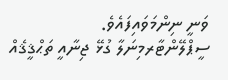ވަނީ ނިންމަވައިފައެވެ.
ސީޕްލޭންޓާރމިނަލާ ގުޅޭ ޖިނާއީ ތަޙްޤީޤެއް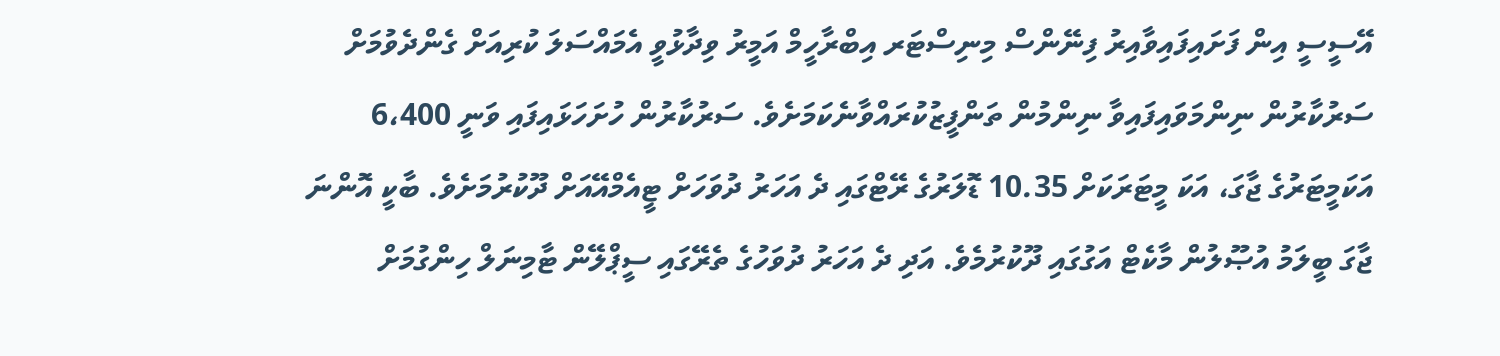އޭސީސީ އިން ފަށައިފައިވާއިރު ފިނޭންސް މިނިސްޓަރ އިބްރާހީމް އަމީރު ވިދާޅުވީ އެމައްސަލަ ކުރިއަށް ގެންދެވުމަށް ސަރުކާރުން ނިންމަވައިފައިވާ ނިންމުން ތަންފީޒުކުރައްވާނެކަމަށެވެ. ސަރުކާރުން ހުށަހަޅައިފައި ވަނީ 6،400 އަކަމީޓަރުގެ ޖާގަ، އަކަ މީޓަރަކަށް 10.35 ޑޮލަރުގެ ރޭޓްގައި ދެ އަހަރު ދުވަހަށް ޓީއެމްއޭއަށް ދޫކުރުމަށެވެ. ބާކީ އޮންނަ ޖާގަ ބީލަމު އުޞޫލުން މާކެޓް އަގުގައި ދޫކުރުމެވެ. އަދި ދެ އަހަރު ދުވަހުގެ ތެރޭގައި ސީޕްލޭން ޓާމިނަލް ހިންގުމަށް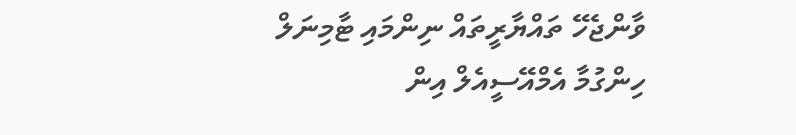ވާންޖެހޭ ތައްޔާރީތައް ނިންމައި ޓާމިނަލް ހިންގުމާ އެމްއޭސީއެލް އިން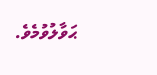ޙަވާލުވުމެވެ.